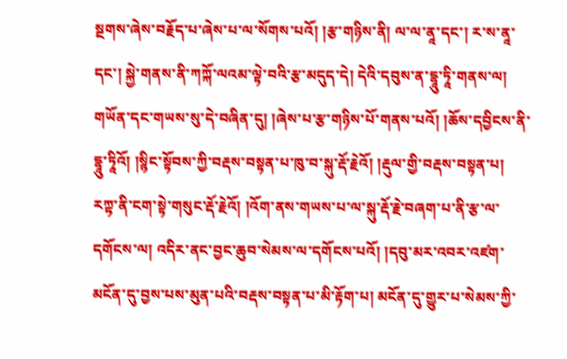སྔགས་ཞེས་བརྗོད་པ་ཞེས་པ་ལ་སོགས་པའོ། །རྩ་གཉིས་ནི། ལ་ལ་ནཱ་དང་། ར་ས་ནཱ་དང་། སྐྱེ་གནས་ནི་ཀཀྐོ་ལའམ་ལྟེ་བའི་རྩ་མདུད་དེ། དེའི་དབུས་ན་དྷཱུ་ཏཱི་གནས་ལ། གཡོན་དང་གཡས་སུ་དེ་བཞིན་དུ། །ཞེས་པ་རྩ་གཉིས་པོ་གནས་པའོ། །ཆོས་དབྱིངས་ནི་དྷཱུ་ཏཱིའོ། །སྙིང་སྟོབས་ཀྱི་བརྡས་བསྟན་པ་ཁུ་བ་སྐུ་རྡོ་རྗེའོ། །རྡུལ་གྱི་བརྡས་བསྟན་པ། རཀྟ་ནི་ངག་སྟེ་གསུང་རྡོ་རྗེའོ། །འོག་ནས་གཡས་པ་ལ་སྐུ་རྡོ་རྗེ་བཞག་པ་ནི་རྩ་ལ་དགོངས་ལ། འདིར་ནང་བྱང་ཆུབ་སེམས་ལ་དགོངས་པའོ། །དབུ་མར་འབར་འཛག་མངོན་དུ་བྱས་པས་མུན་པའི་བརྡས་བསྟན་པ་མི་རྟོག་པ། མངོན་དུ་གྱུར་པ་སེམས་ཀྱི་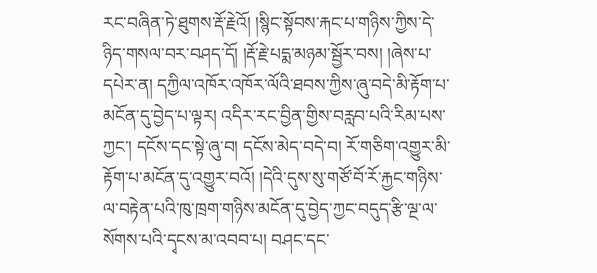རང་བཞིན་ཏེ་ཐུགས་རྡོ་རྗེའོ། །སྙིང་སྟོབས་རྐང་པ་གཉིས་ཀྱིས་དེ་ཉིད་གསལ་བར་བཤད་དོ། །རྡོ་རྗེ་པདྨ་མཉམ་སྦྱོར་བས། །ཞེས་པ་དཔེར་ན། དཀྱིལ་འཁོར་འཁོར་ལོའི་ཐབས་ཀྱིས་ཞུ་བདེ་མི་རྟོག་པ་མངོན་དུ་བྱེད་པ་ལྟར། འདིར་རང་བྱིན་གྱིས་བརླབ་པའི་རིམ་པས་ཀྱང་། དངོས་དང་སྟེ་ཞུ་བ། དངོས་མེད་བདེ་བ། རོ་གཅིག་འགྱུར་མི་རྟོག་པ་མངོན་དུ་འགྱུར་བའོ། །དེའི་དུས་སུ་གཙོ་བོ་རོ་རྐྱང་གཉིས་ལ་བརྟེན་པའི་ཁུ་ཁྲག་གཉིས་མངོན་དུ་བྱེད་ཀྱང་བདུད་རྩི་ལྔ་ལ་སོགས་པའི་དྭངས་མ་འབབ་པ། བཤང་དང་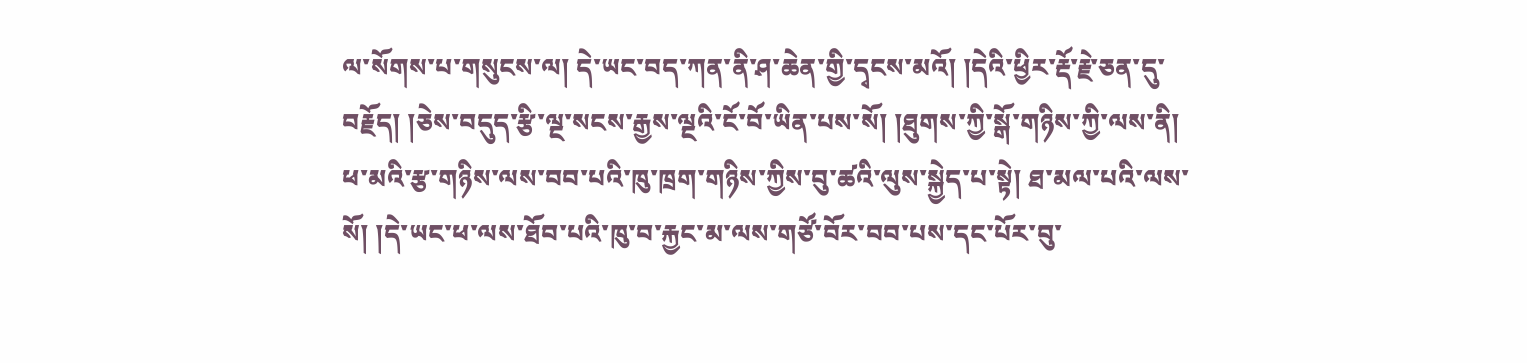ལ་སོགས་པ་གསུངས་ལ། དེ་ཡང་བད་ཀན་ནི་ཤ་ཆེན་གྱི་དྭངས་མའོ། །དེའི་ཕྱིར་རྡོ་རྗེ་ཅན་དུ་བརྗོད། །ཅེས་བདུད་རྩི་ལྔ་སངས་རྒྱས་ལྔའི་ངོ་བོ་ཡིན་པས་སོ། །ཐུགས་ཀྱི་སྒོ་གཉིས་ཀྱི་ལས་ནི། ཕ་མའི་རྩ་གཉིས་ལས་བབ་པའི་ཁུ་ཁྲག་གཉིས་ཀྱིས་བུ་ཚའི་ལུས་སྐྱེད་པ་སྟེ། ཐ་མལ་པའི་ལས་སོ། །དེ་ཡང་ཕ་ལས་ཐོབ་པའི་ཁུ་བ་རྐྱང་མ་ལས་གཙོ་བོར་བབ་པས་དང་པོར་བུ་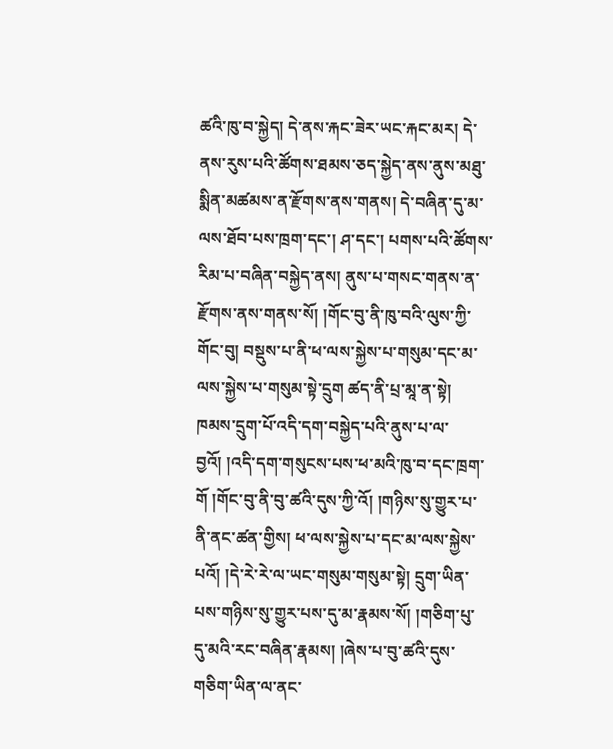ཚའི་ཁུ་བ་སྐྱེད། དེ་ནས་རྐང་ཟེར་ཡང་རྐང་མར། དེ་ནས་རུས་པའི་ཚོགས་ཐམས་ཅད་སྐྱེད་ནས་ནུས་མཐུ་སྨིན་མཚམས་ན་རྫོགས་ནས་གནས། དེ་བཞིན་དུ་མ་ལས་ཐོབ་པས་ཁྲག་དང་། ཤ་དང་། པགས་པའི་ཚོགས་རིམ་པ་བཞིན་བསྐྱེད་ནས། ནུས་པ་གསང་གནས་ན་རྫོགས་ནས་གནས་སོ། །གོང་བུ་ནི་ཁུ་བའི་ལུས་ཀྱི་གོང་བུ། བསྡུས་པ་ནི་ཕ་ལས་སྐྱེས་པ་གསུམ་དང་མ་ལས་སྐྱེས་པ་གསུམ་སྟེ་དྲུག ཚད་ནི་པྲ་མཱ་ན་སྟེ། ཁམས་དྲུག་པོ་འདི་དག་བསྐྱེད་པའི་ནུས་པ་ལ་བྱའོ། །འདི་དག་གསུངས་པས་ཕ་མའི་ཁུ་བ་དང་ཁྲག་གོ །གོང་བུ་ནི་བུ་ཚའི་དུས་ཀྱི་འོ། །གཉིས་སུ་གྱུར་པ་ནི་ནང་ཚན་གྱིས། ཕ་ལས་སྐྱེས་པ་དང་མ་ལས་སྐྱེས་པའོ། །དེ་རེ་རེ་ལ་ཡང་གསུམ་གསུམ་སྟེ། དྲུག་ཡིན་པས་གཉིས་སུ་གྱུར་པས་དུ་མ་རྣམས་སོ། །གཅིག་པུ་དུ་མའི་རང་བཞིན་རྣམས། །ཞེས་པ་བུ་ཚའི་དུས་གཅིག་ཡིན་ལ་ནང་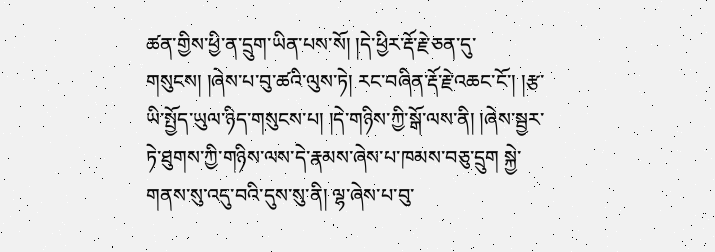ཚན་གྱིས་ཕྱི་ན་དྲུག་ཡིན་པས་སོ། །དེ་ཕྱིར་རྡོ་རྗེ་ཅན་དུ་གསུངས། །ཞེས་པ་བུ་ཚའི་ལུས་ཏེ། རང་བཞིན་རྡོ་རྗེ་འཆང་ངོ་། །རྩ་ཡི་སྤྱོད་ཡུལ་ཉིད་གསུངས་པ། །དེ་གཉིས་ཀྱི་སྒོ་ལས་ནི། །ཞེས་སྦྱར་ཏེ་ཐུགས་ཀྱི་གཉིས་ལས་དེ་རྣམས་ཞེས་པ་ཁམས་བཅུ་དྲུག སྐྱེ་གནས་སུ་འདུ་བའི་དུས་སུ་ནི། ལྷ་ཞེས་པ་བུ་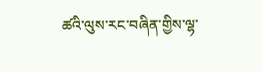ཚའི་ལུས་རང་བཞིན་གྱིས་ལྷ་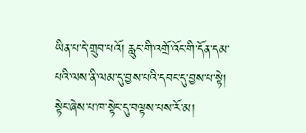ཡིན་པ་དེ་གྲུབ་པའོ། རླུང་གི་འགྲོ་འོང་གི་དོན་དམ་པའི་ལས་ནི་ལམ་དུ་བྱས་པའི་དབང་དུ་བྱས་པ་སྟེ། སྟེང་ཞེས་པ་ཁ་སྟེང་དུ་བལྟས་པས་རོ་མ།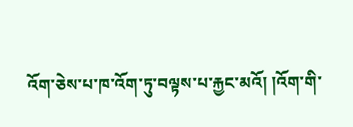འོག་ཅེས་པ་ཁ་འོག་ཏུ་བལྟས་པ་རྐྱང་མའོ། །འོག་གི་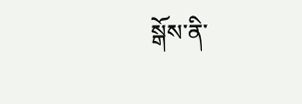སྒོས་ནི་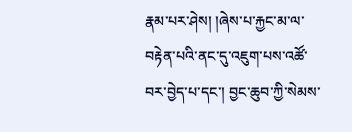རྣམ་པར་ཤེས། །ཞེས་པ་རྐྱང་མ་ལ་བརྟེན་པའི་ནང་དུ་འཇུག་པས་འཚོ་བར་བྱེད་པ་དང་། བྱང་ཆུབ་ཀྱི་སེམས་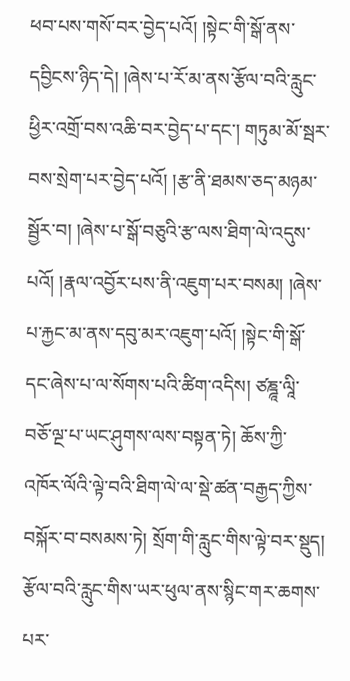ཕབ་པས་གསོ་བར་བྱེད་པའོ། །སྟེང་གི་སྒོ་ནས་དབྱིངས་ཉིད་དེ། །ཞེས་པ་རོ་མ་ནས་རྩོལ་བའི་རླུང་ཕྱིར་འགྲོ་བས་འཆི་བར་བྱེད་པ་དང་། གཏུམ་མོ་སྦར་བས་སྲེག་པར་བྱེད་པའོ། །རྩ་ནི་ཐམས་ཅད་མཉམ་སྦྱོར་བ། །ཞེས་པ་སྒོ་བཅུའི་རྩ་ལས་ཐིག་ལེ་འདུས་པའོ། །རྣལ་འབྱོར་པས་ནི་འཇུག་པར་བསམ། །ཞེས་པ་རྐྱང་མ་ནས་དབུ་མར་འཇུག་པའོ། །སྟེང་གི་སྒོ་དང་ཞེས་པ་ལ་སོགས་པའི་ཚིག་འདིས། ཙཎྜཱ་ལཱི་བཅོ་ལྔ་པ་ཡང་ཤུགས་ལས་བསྟན་ཏེ། ཆོས་ཀྱི་འཁོར་ལོའི་ལྟེ་བའི་ཐིག་ལེ་ལ་སྡེ་ཚན་བརྒྱད་ཀྱིས་བསྐོར་བ་བསམས་ཏེ། སྲོག་གི་རླུང་གིས་ལྟེ་བར་སྡུད། རྩོལ་བའི་རླུང་གིས་ཡར་ཕུལ་ནས་སྙིང་གར་ཆགས་པར་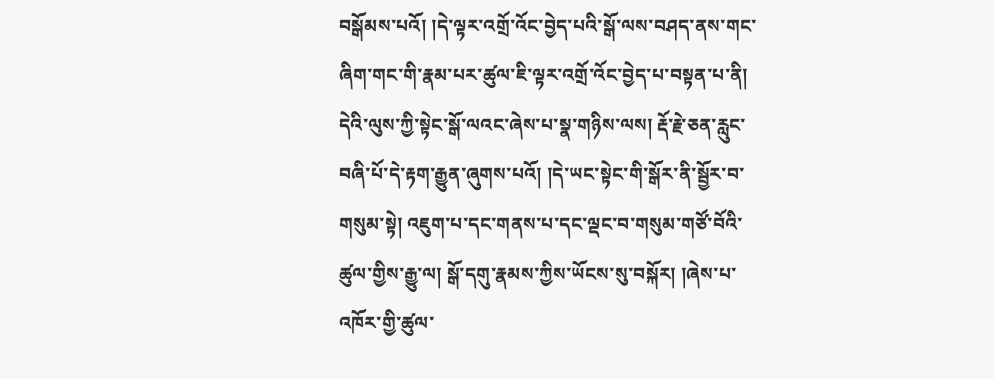བསྒོམས་པའོ། །དེ་ལྟར་འགྲོ་འོང་བྱེད་པའི་སྒོ་ལས་བཤད་ནས་གང་ཞིག་གང་གི་རྣམ་པར་ཚུལ་ཇི་ལྟར་འགྲོ་འོང་བྱེད་པ་བསྟན་པ་ནི། དེའི་ལུས་ཀྱི་སྟེང་སྒོ་ལའང་ཞེས་པ་སྣ་གཉིས་ལས། རྡོ་རྗེ་ཅན་རླུང་བཞི་པོ་དེ་རྟག་རྒྱུན་ཞུགས་པའོ། །དེ་ཡང་སྟེང་གི་སྒོར་ནི་སྦྱོར་བ་གསུམ་སྟེ། འཇུག་པ་དང་གནས་པ་དང་ལྡང་བ་གསུམ་གཙོ་བོའི་ཚུལ་གྱིས་རྒྱུ་ལ། སྒོ་དགུ་རྣམས་ཀྱིས་ཡོངས་སུ་བསྐོར། །ཞེས་པ་འཁོར་གྱི་ཚུལ་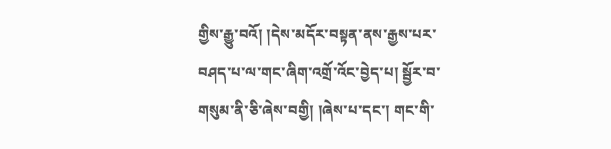གྱིས་རྒྱུ་བའོ། །དེས་མདོར་བསྟན་ནས་རྒྱས་པར་བཤད་པ་ལ་གང་ཞིག་འགྲོ་འོང་བྱེད་པ། སྦྱོར་བ་གསུམ་ནི་ཅི་ཞེས་བགྱི། །ཞེས་པ་དང་། གང་གི་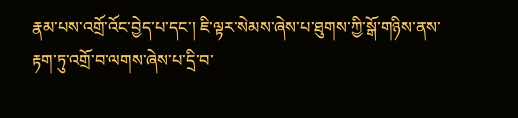རྣམ་པས་འགྲོ་འོང་བྱེད་པ་དང་། ཇི་ལྟར་སེམས་ཞེས་པ་ཐུགས་ཀྱི་སྒོ་གཉིས་ནས་རྟག་ཏུ་འགྲོ་བ་ལགས་ཞེས་པ་དྲི་བ་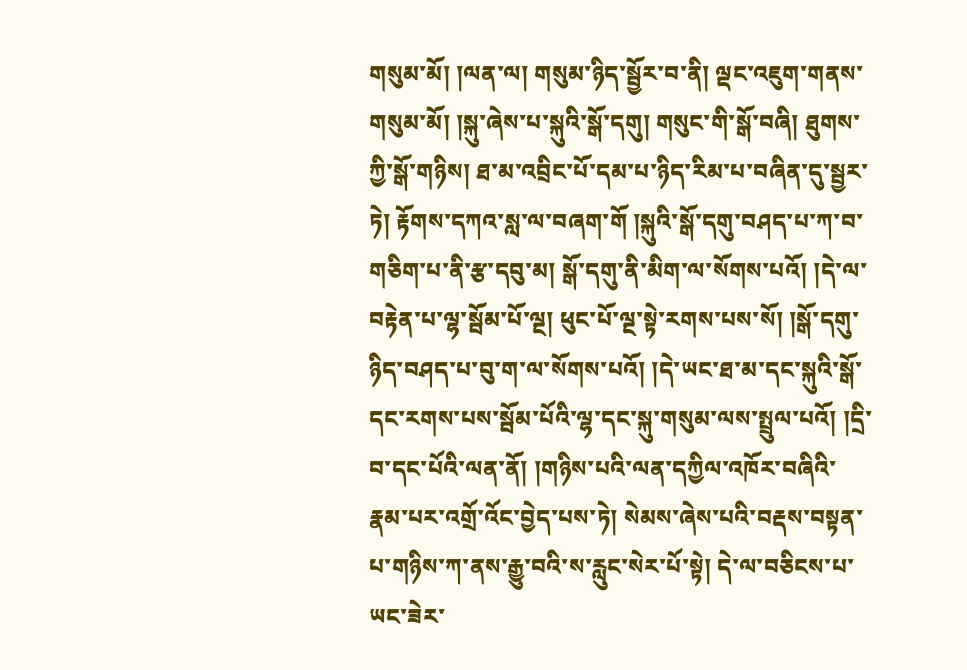གསུམ་མོ། །ལན་ལ། གསུམ་ཉིད་སྦྱོར་བ་ནི། ལྡང་འཇུག་གནས་གསུམ་མོ། །སྐུ་ཞེས་པ་སྐུའི་སྒོ་དགུ། གསུང་གི་སྒོ་བཞི། ཐུགས་ཀྱི་སྒོ་གཉིས། ཐ་མ་འབྲིང་པོ་དམ་པ་ཉིད་རིམ་པ་བཞིན་དུ་སྦྱར་ཏེ། རྟོགས་དཀའ་སླ་ལ་བཞག་གོ །སྐུའི་སྒོ་དགུ་བཤད་པ་ཀ་བ་གཅིག་པ་ནི་རྩ་དབུ་མ། སྒོ་དགུ་ནི་མིག་ལ་སོགས་པའོ། །དེ་ལ་བརྟེན་པ་ལྷ་སྦོམ་པོ་ལྔ། ཕུང་པོ་ལྔ་སྟེ་རགས་པས་སོ། །སྒོ་དགུ་ཉིད་བཤད་པ་བུ་ག་ལ་སོགས་པའོ། །དེ་ཡང་ཐ་མ་དང་སྐུའི་སྒོ་དང་རགས་པས་སྦོམ་པོའི་ལྷ་དང་སྐུ་གསུམ་ལས་སྤྲུལ་པའོ། །དྲི་བ་དང་པོའི་ལན་ནོ། །གཉིས་པའི་ལན་དཀྱིལ་འཁོར་བཞིའི་རྣམ་པར་འགྲོ་འོང་བྱེད་པས་ཏེ། སེམས་ཞེས་པའི་བརྡས་བསྟན་པ་གཉིས་ཀ་ནས་རྒྱུ་བའི་ས་རླུང་སེར་པོ་སྟེ། དེ་ལ་བཅིངས་པ་ཡང་ཟེར་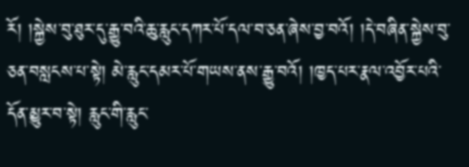རོ། །སྐྱེས་བུ་ཐུར་དུ་རྒྱུ་བའི་ཆུ་རླུང་དཀར་པོ་དལ་བ་ཅན་ཞེས་བྱ་བའོ། །དེ་བཞིན་སྐྱེས་བུ་ཅན་བསླངས་པ་སྟེ། མེ་རླུང་དམར་པོ་གཡས་ནས་རྒྱུ་བའོ། །ཁྱད་པར་རྣལ་འབྱོར་པའི་དོན་མྱུར་བ་སྟེ། རླུང་གི་རླུང་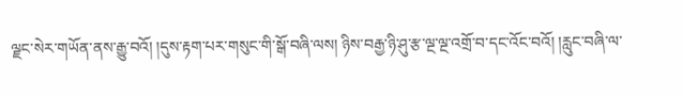ལྗང་སེར་གཡོན་ནས་རྒྱུ་བའོ། །དུས་རྟག་པར་གསུང་གི་སྒོ་བཞི་ལས། ཉིས་བརྒྱ་ཉི་ཤུ་རྩ་ལྔ་ལྔ་འགྲོ་བ་དང་འོང་བའོ། །རླུང་བཞི་ལ་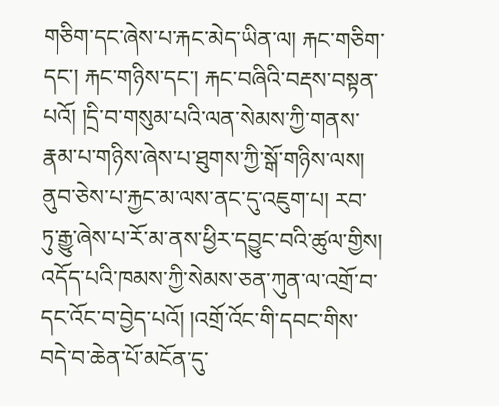གཅིག་དང་ཞེས་པ་རྐང་མེད་ཡིན་ལ། རྐང་གཅིག་དང་། རྐང་གཉིས་དང་། རྐང་བཞིའི་བརྡས་བསྟན་པའོ། །དྲི་བ་གསུམ་པའི་ལན་སེམས་ཀྱི་གནས་རྣམ་པ་གཉིས་ཞེས་པ་ཐུགས་ཀྱི་སྒོ་གཉིས་ལས། ནུབ་ཅེས་པ་རྐྱང་མ་ལས་ནང་དུ་འཇུག་པ། རབ་ཏུ་རྒྱུ་ཞེས་པ་རོ་མ་ནས་ཕྱིར་དབྱུང་བའི་ཚུལ་གྱིས། འདོད་པའི་ཁམས་ཀྱི་སེམས་ཅན་ཀུན་ལ་འགྲོ་བ་དང་འོང་བ་བྱེད་པའོ། །འགྲོ་འོང་གི་དབང་གིས་བདེ་བ་ཆེན་པོ་མངོན་དུ་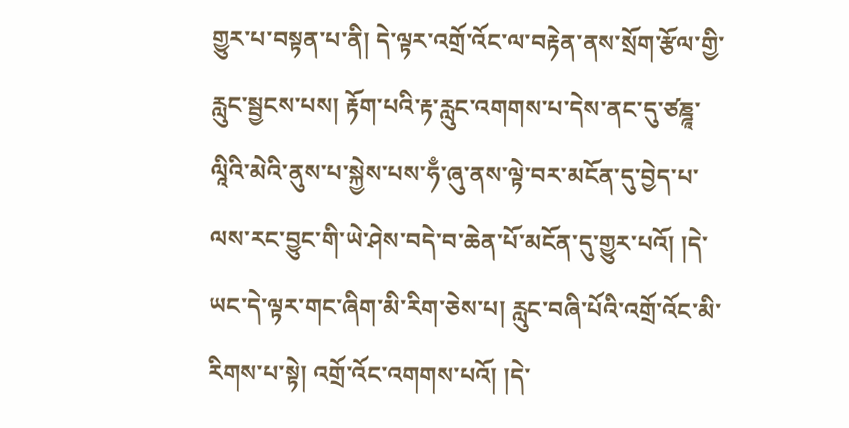གྱུར་པ་བསྟན་པ་ནི། དེ་ལྟར་འགྲོ་འོང་ལ་བརྟེན་ནས་སྲོག་རྩོལ་གྱི་རླུང་སྦྱངས་པས། རྟོག་པའི་རྟ་རླུང་འགགས་པ་དེས་ནང་དུ་ཙཎྜཱ་ལཱིའི་མེའི་ནུས་པ་སྐྱེས་པས་ཧྃ་ཞུ་ནས་ལྟེ་བར་མངོན་དུ་བྱེད་པ་ལས་རང་བྱུང་གི་ཡེ་ཤེས་བདེ་བ་ཆེན་པོ་མངོན་དུ་གྱུར་པའོ། །དེ་ཡང་དེ་ལྟར་གང་ཞིག་མི་རིག་ཅེས་པ། རླུང་བཞི་པོའི་འགྲོ་འོང་མི་རིགས་པ་སྟེ། འགྲོ་འོང་འགགས་པའོ། །དེ་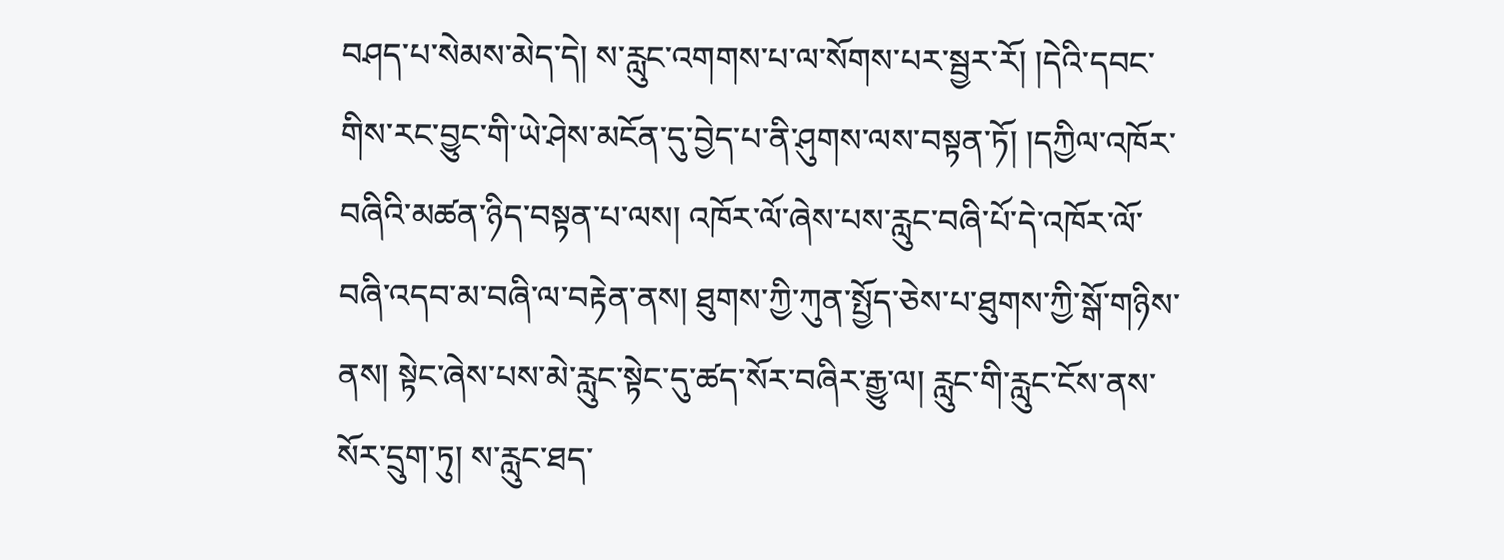བཤད་པ་སེམས་མེད་དེ། ས་རླུང་འགགས་པ་ལ་སོགས་པར་སྦྱར་རོ། །དེའི་དབང་གིས་རང་བྱུང་གི་ཡེ་ཤེས་མངོན་དུ་བྱེད་པ་ནི་ཤུགས་ལས་བསྟན་ཏོ། །དཀྱིལ་འཁོར་བཞིའི་མཚན་ཉིད་བསྟན་པ་ལས། འཁོར་ལོ་ཞེས་པས་རླུང་བཞི་པོ་དེ་འཁོར་ལོ་བཞི་འདབ་མ་བཞི་ལ་བརྟེན་ནས། ཐུགས་ཀྱི་ཀུན་སྤྱོད་ཅེས་པ་ཐུགས་ཀྱི་སྒོ་གཉིས་ནས། སྟེང་ཞེས་པས་མེ་རླུང་སྟེང་དུ་ཚད་སོར་བཞིར་རྒྱུ་ལ། རླུང་གི་རླུང་ངོས་ནས་སོར་དྲུག་ཏུ། ས་རླུང་ཐད་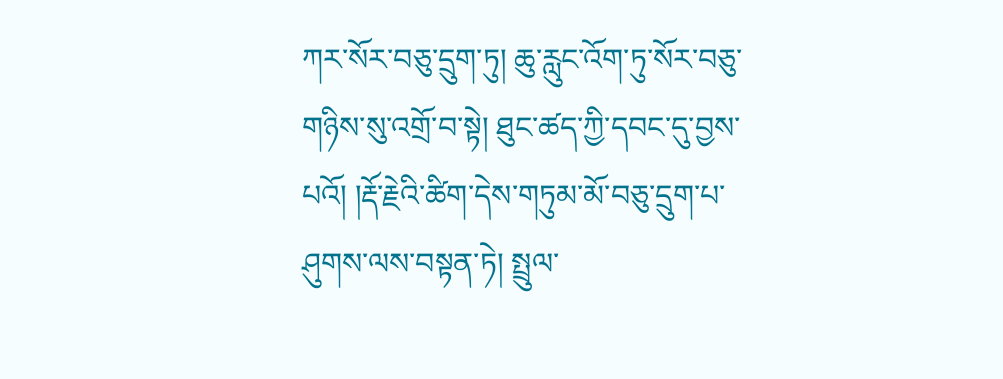ཀར་སོར་བཅུ་དྲུག་ཏུ། ཆུ་རླུང་འོག་ཏུ་སོར་བཅུ་གཉིས་སུ་འགྲོ་བ་སྟེ། ཐུང་ཚད་ཀྱི་དབང་དུ་བྱས་པའོ། །རྡོ་རྗེའི་ཚིག་དེས་གཏུམ་མོ་བཅུ་དྲུག་པ་ཤུགས་ལས་བསྟན་ཏེ། སྤྲུལ་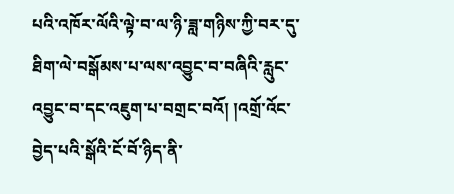པའི་འཁོར་ལོའི་ལྟེ་བ་ལ་ཉི་ཟླ་གཉིས་ཀྱི་བར་དུ་ཐིག་ལེ་བསྒོམས་པ་ལས་འབྱུང་བ་བཞིའི་རླུང་འབྱུང་བ་དང་འཇུག་པ་བགྲང་བའོ། །འགྲོ་འོང་བྱེད་པའི་སྒོའི་ངོ་བོ་ཉིད་ནི་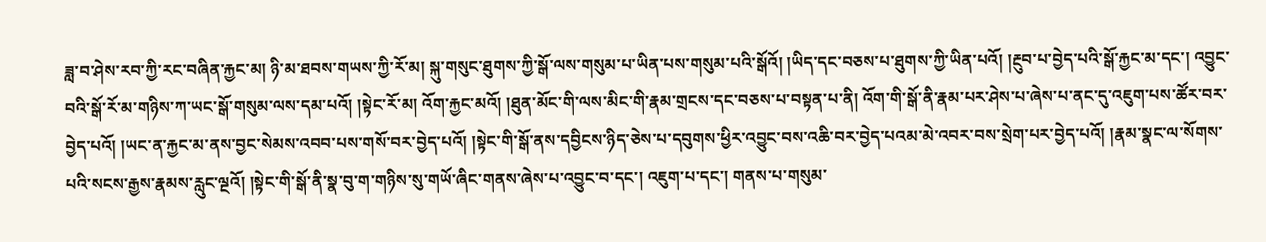ཟླ་བ་ཤེས་རབ་ཀྱི་རང་བཞིན་རྐྱང་མ། ཉི་མ་ཐབས་གཡས་ཀྱི་རོ་མ། སྐུ་གསུང་ཐུགས་ཀྱི་སྒོ་ལས་གསུམ་པ་ཡིན་པས་གསུམ་པའི་སྒོའོ། །ཡིད་དང་བཅས་པ་ཐུགས་ཀྱི་ཡིན་པའོ། །རྔུབ་པ་བྱེད་པའི་སྒོ་རྐྱང་མ་དང་། འབྱུང་བའི་སྒོ་རོ་མ་གཉིས་ཀ་ཡང་སྒོ་གསུམ་ལས་དམ་པའོ། །སྟེང་རོ་མ། འོག་རྐྱང་མའོ། །ཐུན་མོང་གི་ལས་མིང་གི་རྣམ་གྲངས་དང་བཅས་པ་བསྟན་པ་ནི། འོག་གི་སྒོ་ནི་རྣམ་པར་ཤེས་པ་ཞེས་པ་ནང་དུ་འཇུག་པས་ཚོར་བར་བྱེད་པའོ། །ཡང་ན་རྐྱང་མ་ནས་བྱང་སེམས་འབབ་པས་གསོ་བར་བྱེད་པའོ། །སྟེང་གི་སྒོ་ནས་དབྱིངས་ཉིད་ཅེས་པ་དབུགས་ཕྱིར་འབྱུང་བས་འཆི་བར་བྱེད་པའམ་མེ་འབར་བས་སྲེག་པར་བྱེད་པའོ། །རྣམ་སྣང་ལ་སོགས་པའི་སངས་རྒྱས་རྣམས་རླུང་ལྔའོ། །སྟེང་གི་སྒོ་ནི་སྣ་བུ་ག་གཉིས་སུ་གཡོ་ཞིང་གནས་ཞེས་པ་འབྱུང་བ་དང་། འཇུག་པ་དང་། གནས་པ་གསུམ་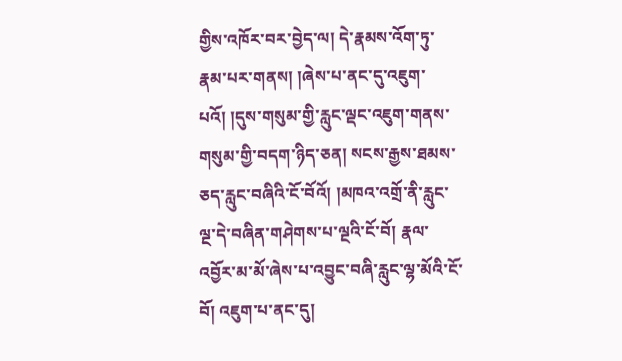གྱིས་འཁོར་བར་བྱེད་ལ། དེ་རྣམས་འོག་ཏུ་རྣམ་པར་གནས། །ཞེས་པ་ནང་དུ་འཇུག་པའོ། །དུས་གསུམ་གྱི་རླུང་ལྡང་འཇུག་གནས་གསུམ་གྱི་བདག་ཉིད་ཅན། སངས་རྒྱས་ཐམས་ཅད་རླུང་བཞིའི་ངོ་བོའོ། །མཁའ་འགྲོ་ནི་རླུང་ལྔ་དེ་བཞིན་གཤེགས་པ་ལྔའི་ངོ་བོ། རྣལ་འབྱོར་མ་མོ་ཞེས་པ་འབྱུང་བཞི་རླུང་ལྷ་མོའི་ངོ་བོ། འཇུག་པ་ནང་དུ།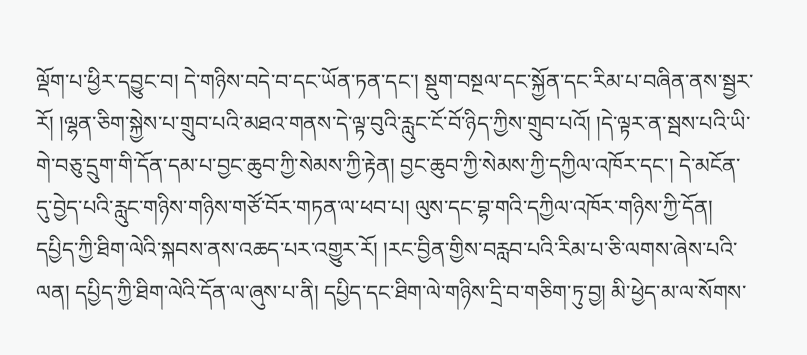ལྡོག་པ་ཕྱིར་དབྱུང་བ། དེ་གཉིས་བདེ་བ་དང་ཡོན་ཏན་དང་། སྡུག་བསྔལ་དང་སྐྱོན་དང་རིམ་པ་བཞིན་ནས་སྦྱར་རོ། །ལྷན་ཅིག་སྐྱེས་པ་གྲུབ་པའི་མཐའ་གནས་དེ་ལྟ་བུའི་རླུང་ངོ་བོ་ཉིད་ཀྱིས་གྲུབ་པའོ། །དེ་ལྟར་ན་སྦས་པའི་ཡི་གེ་བཅུ་དྲུག་གི་དོན་དམ་པ་བྱང་ཆུབ་ཀྱི་སེམས་ཀྱི་རྟེན། བྱང་ཆུབ་ཀྱི་སེམས་ཀྱི་དཀྱིལ་འཁོར་དང་། དེ་མངོན་དུ་བྱེད་པའི་རླུང་གཉིས་གཉིས་གཙོ་བོར་གཏན་ལ་ཕབ་པ། ལུས་དང་བྷ་གའི་དཀྱིལ་འཁོར་གཉིས་ཀྱི་དོན། དཔྱིད་ཀྱི་ཐིག་ལེའི་སྐབས་ནས་འཆད་པར་འགྱུར་རོ། །རང་བྱིན་གྱིས་བརླབ་པའི་རིམ་པ་ཅི་ལགས་ཞེས་པའི་ལན། དཔྱིད་ཀྱི་ཐིག་ལེའི་དོན་ལ་ཞུས་པ་ནི། དཔྱིད་དང་ཐིག་ལེ་གཉིས་དྲི་བ་གཅིག་ཏུ་བྱ། མི་ཕྱེད་མ་ལ་སོགས་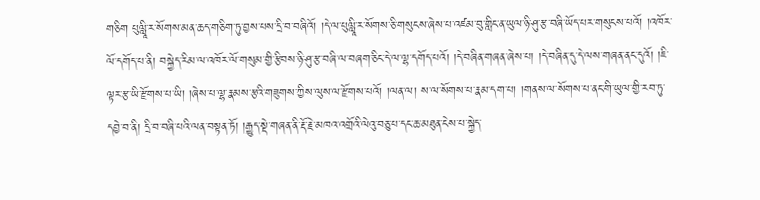གཅིག པུལླཱི་ར་སོགས་མན་ཆད་གཅིག་ཏུ་བྱས་པས་དྲི་བ་བཞིའོ། །དེ་ལ་པུལླཱི་ར་སོགས་ཅི་གསུངས་ཞེས་པ་འཛམ་བུ་གླིང་ན་ཡུལ་ཉི་ཤུ་རྩ་བཞི་ཡོད་པར་གསུངས་པའོ། །འཁོར་ལོ་དགོད་པ་ནི། བསྐྱེད་རིམ་ལ་འཁོར་ལོ་གསུམ་གྱི་རྩིབས་ཉི་ཤུ་རྩ་བཞི་ལ་བཞག་ཅིང་དེ་ལ་ལྷ་དགོད་པའོ། །དེ་བཞིན་གཞན་ཞེས་པ། །དེ་བཞིན་དུ་དེ་ལས་གཞན་ནང་དུའོ། །ཇི་ལྟར་རྩ་ཡི་རྫོགས་པ་ཡི། །ཞེས་པ་ལྷ་རྣམས་རྩའི་གཟུགས་ཀྱིས་ལུས་ལ་རྫོགས་པའོ། །ལན་ལ། ས་ལ་སོགས་པ་རྣམ་དག་པ། །གནས་ལ་སོགས་པ་ནང་གི་ཡུལ་གྱི་རབ་ཏུ་དབྱེ་བ་ནི། དྲི་བ་བཞི་པའི་ལན་བསྟན་ཏོ། །རྒྱུད་སྡེ་གཞན་ནི་རྡོ་རྗེ་མཁའ་འགྲོའི་ལེའུ་བཅུ་པ་དང་ཆ་མཐུན་ངེས་པ་སྐྱེད་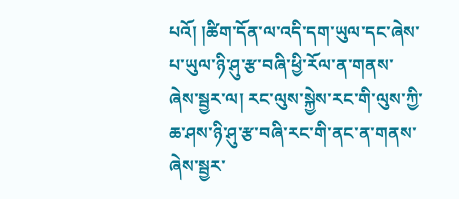པའོ། །ཚིག་དོན་ལ་འདི་དག་ཡུལ་དང་ཞེས་པ་ཡུལ་ཉི་ཤུ་རྩ་བཞི་ཕྱི་རོལ་ན་གནས་ཞེས་སྦྱར་ལ། རང་ལུས་སྐྱེས་རང་གི་ལུས་ཀྱི་ཆ་ཤས་ཉི་ཤུ་རྩ་བཞི་རང་གི་ནང་ན་གནས་ཞེས་སྦྱར་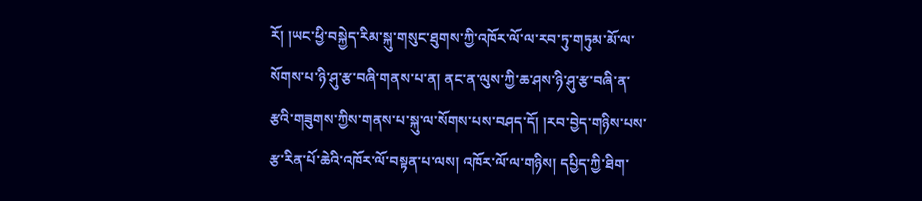རོ། །ཡང་ཕྱི་བསྐྱེད་རིམ་སྐུ་གསུང་ཐུགས་ཀྱི་འཁོར་ལོ་ལ་རབ་ཏུ་གཏུམ་མོ་ལ་སོགས་པ་ཉི་ཤུ་རྩ་བཞི་གནས་པ་ན། ནང་ན་ལུས་ཀྱི་ཆ་ཤས་ཉི་ཤུ་རྩ་བཞི་ན་རྩའི་གཟུགས་ཀྱིས་གནས་པ་སྐུ་ལ་སོགས་པས་བཤད་དོ། །རབ་བྱེད་གཉིས་པས་རྩ་རིན་པོ་ཆེའི་འཁོར་ལོ་བསྟན་པ་ལས། འཁོར་ལོ་ལ་གཉིས། དཔྱིད་ཀྱི་ཐིག་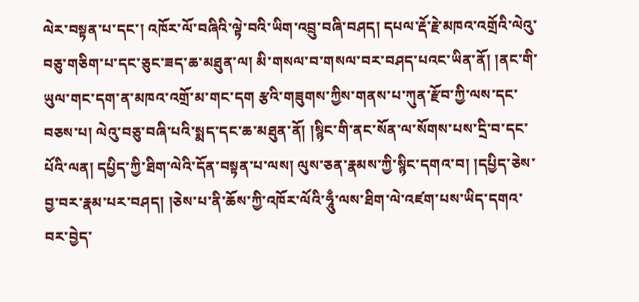ལེར་བསྟན་པ་དང་། འཁོར་ལོ་བཞིའི་ལྟེ་བའི་ཡིག་འབྲུ་བཞི་བཤད། དཔལ་རྡོ་རྗེ་མཁའ་འགྲོའི་ལེའུ་བཅུ་གཅིག་པ་དང་ཅུང་ཟད་ཆ་མཐུན་ལ། མི་གསལ་བ་གསལ་བར་བཤད་པའང་ཡིན་ནོ། །ནང་གི་ཡུལ་གང་དག་ན་མཁའ་འགྲོ་མ་གང་དག རྩའི་གཟུགས་ཀྱིས་གནས་པ་ཀུན་རྫོབ་ཀྱི་ལས་དང་བཅས་པ། ལེའུ་བཅུ་བཞི་པའི་སྨད་དང་ཆ་མཐུན་ནོ། །སྙིང་གི་ནང་སོན་ལ་སོགས་པས་དྲི་བ་དང་པོའི་ལན། དཔྱིད་ཀྱི་ཐིག་ལེའི་དོན་བསྟན་པ་ལས། ལུས་ཅན་རྣམས་ཀྱི་སྙིང་དགའ་བ། །དཔྱིད་ཅེས་བྱ་བར་རྣམ་པར་བཤད། །ཅེས་པ་ནི་ཆོས་ཀྱི་འཁོར་ལོའི་ཧཱུྃ་ལས་ཐིག་ལེ་འཛག་པས་ཡིད་དགའ་བར་བྱེད་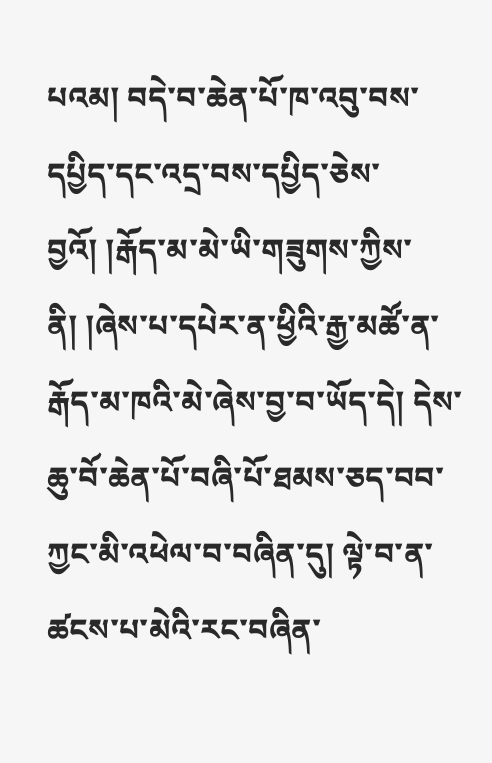པའམ། བདེ་བ་ཆེན་པོ་ཁ་འབུ་བས་དཔྱིད་དང་འདྲ་བས་དཔྱིད་ཅེས་བྱའོ། །རྒོད་མ་མེ་ཡི་གཟུགས་ཀྱིས་ནི། །ཞེས་པ་དཔེར་ན་ཕྱིའི་རྒྱ་མཚོ་ན་རྒོད་མ་ཁའི་མེ་ཞེས་བྱ་བ་ཡོད་དེ། དེས་ཆུ་བོ་ཆེན་པོ་བཞི་པོ་ཐམས་ཅད་བབ་ཀྱང་མི་འཕེལ་བ་བཞིན་དུ། ལྟེ་བ་ན་ཚངས་པ་མེའི་རང་བཞིན་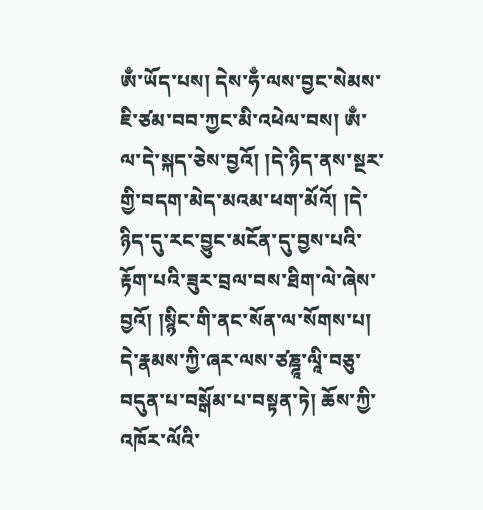ཨྃ་ཡོད་པས། དེས་ཧྃ་ལས་བྱང་སེམས་ཇི་ཙམ་བབ་ཀྱང་མི་འཕེལ་བས། ཨྃ་ལ་དེ་སྐད་ཅེས་བྱའོ། །དེ་ཉིད་ནས་སྔར་གྱི་བདག་མེད་མའམ་ཕག་མོའོ། །དེ་ཉིད་དུ་རང་བྱུང་མངོན་དུ་བྱས་པའི་རྟོག་པའི་ཟུར་བྲལ་བས་ཐིག་ལེ་ཞེས་བྱའོ། །སྙིང་གི་ནང་སོན་ལ་སོགས་པ། དེ་རྣམས་ཀྱི་ཞར་ལས་ཙཎྜཱ་ལཱི་བཅུ་བདུན་པ་བསྒོམ་པ་བསྟན་ཏེ། ཆོས་ཀྱི་འཁོར་ལོའི་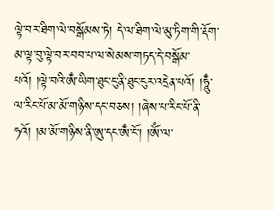ལྟེ་བར་ཐིག་ལེ་བསྒོམས་ཏེ། དེ་ལ་ཐིག་ལེ་མུ་ཏིག་གི་རྡོག་མ་ལྟ་བུ་ལྟེ་བར་བབ་པ་ལ་སེམས་གཏད་དེ་བསྒོམ་པའོ། །ལྟེ་བའི་ཨྃ་ཡིག་ཐུང་ངུ་ནི་ཐུང་ངུར་འདྲེན་པའོ། །ཧཱུྃ་ལ་རིང་པོ་མ་མོ་གཉིས་དང་བཅས། །ཞེས་པ་རིང་པོ་ནི་ཧའོ། །མ་མོ་གཉིས་ནི་ཨུ་དང་ཨྃ་ངོ་། །ཨོཾ་ལ་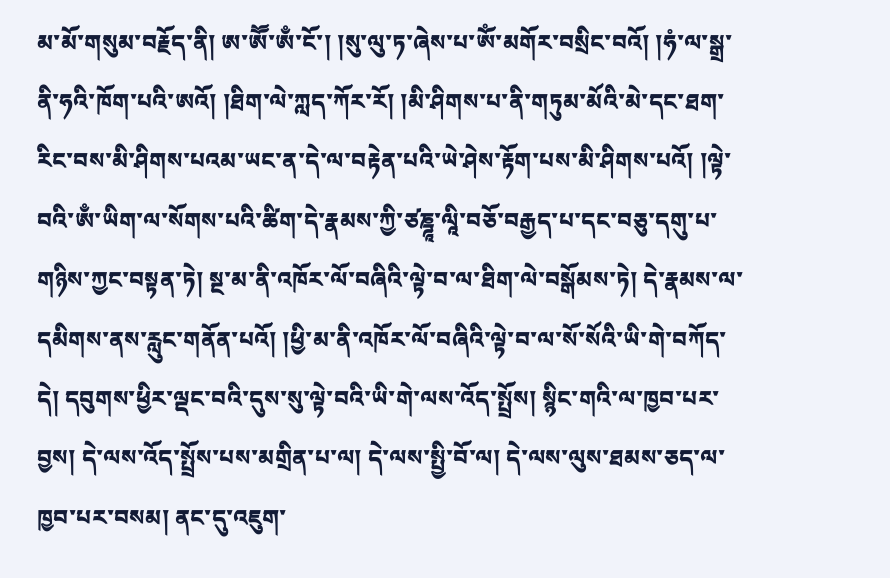མ་མོ་གསུམ་བརྗོད་ནི། ཨ་ཨཽ་ཨྃ་ངོ་། །སུ་ལུ་ཏ་ཞེས་པ་ཨོཾ་མགོར་བསྲིང་བའོ། །ཧཾ་ལ་སྒྲ་ནི་ཧའི་ཁོག་པའི་ཨའོ། །ཐིག་ལེ་ཀླད་ཀོར་རོ། །མི་ཤིགས་པ་ནི་གཏུམ་མོའི་མེ་དང་ཐག་རིང་བས་མི་ཤིགས་པའམ་ཡང་ན་དེ་ལ་བརྟེན་པའི་ཡེ་ཤེས་རྟོག་པས་མི་ཤིགས་པའོ། །ལྟེ་བའི་ཨྃ་ཡིག་ལ་སོགས་པའི་ཚིག་དེ་རྣམས་ཀྱི་ཙཎྜཱ་ལཱི་བཅོ་བརྒྱད་པ་དང་བཅུ་དགུ་པ་གཉིས་ཀྱང་བསྟན་ཏེ། སྔ་མ་ནི་འཁོར་ལོ་བཞིའི་ལྟེ་བ་ལ་ཐིག་ལེ་བསྒོམས་ཏེ། དེ་རྣམས་ལ་དམིགས་ནས་རླུང་གནོན་པའོ། །ཕྱི་མ་ནི་འཁོར་ལོ་བཞིའི་ལྟེ་བ་ལ་སོ་སོའི་ཡི་གེ་བཀོད་དེ། དབུགས་ཕྱིར་ལྡང་བའི་དུས་སུ་ལྟེ་བའི་ཡི་གེ་ལས་འོད་སྤྲོས། སྙིང་གའི་ལ་ཁྱབ་པར་བྱས། དེ་ལས་འོད་སྤྲོས་པས་མགྲིན་པ་ལ། དེ་ལས་སྤྱི་བོ་ལ། དེ་ལས་ལུས་ཐམས་ཅད་ལ་ཁྱབ་པར་བསམ། ནང་དུ་འཇུག་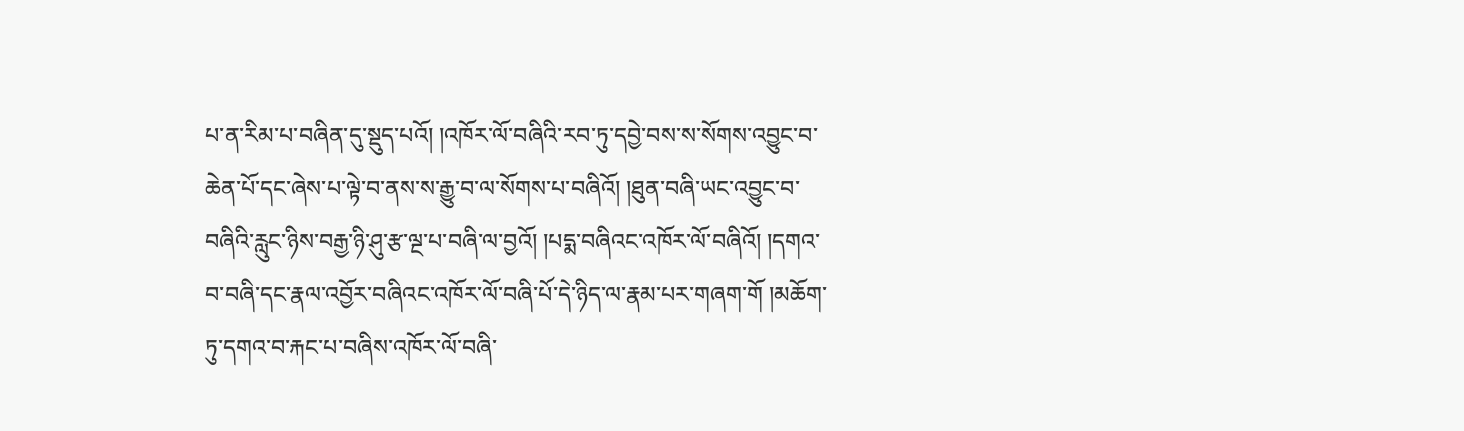པ་ན་རིམ་པ་བཞིན་དུ་སྡུད་པའོ། །འཁོར་ལོ་བཞིའི་རབ་ཏུ་དབྱེ་བས་ས་སོགས་འབྱུང་བ་ཆེན་པོ་དང་ཞེས་པ་ལྟེ་བ་ནས་ས་རྒྱུ་བ་ལ་སོགས་པ་བཞིའོ། །ཐུན་བཞི་ཡང་འབྱུང་བ་བཞིའི་རླུང་ཉིས་བརྒྱ་ཉི་ཤུ་རྩ་ལྔ་པ་བཞི་ལ་བྱའོ། །པདྨ་བཞིའང་འཁོར་ལོ་བཞིའོ། །དགའ་བ་བཞི་དང་རྣལ་འབྱོར་བཞིའང་འཁོར་ལོ་བཞི་པོ་དེ་ཉིད་ལ་རྣམ་པར་གཞག་གོ །མཆོག་ཏུ་དགའ་བ་རྐང་པ་བཞིས་འཁོར་ལོ་བཞི་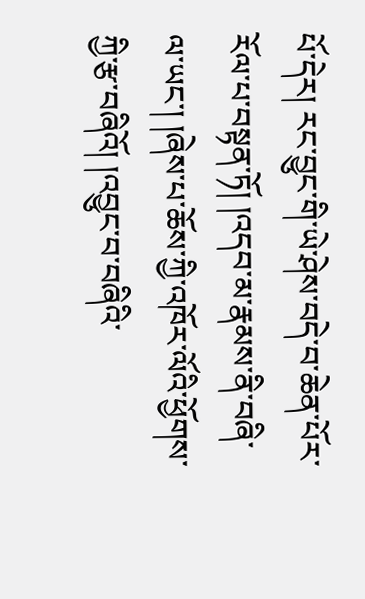པོ་དེར། རང་བྱུང་གི་ཡེ་ཤེས་བདེ་བ་ཆེན་པོར་རོལ་པ་བསྟན་ཏོ། །འདབ་མ་རྣམས་ནི་བཞི་ལ་ཡང་། །ཞེས་པ་ཆོས་ཀྱི་འཁོར་ལོའི་ཕྱོགས་ཀྱི་རྩ་བཞིའོ། །འབྱུང་བ་བཞིའི་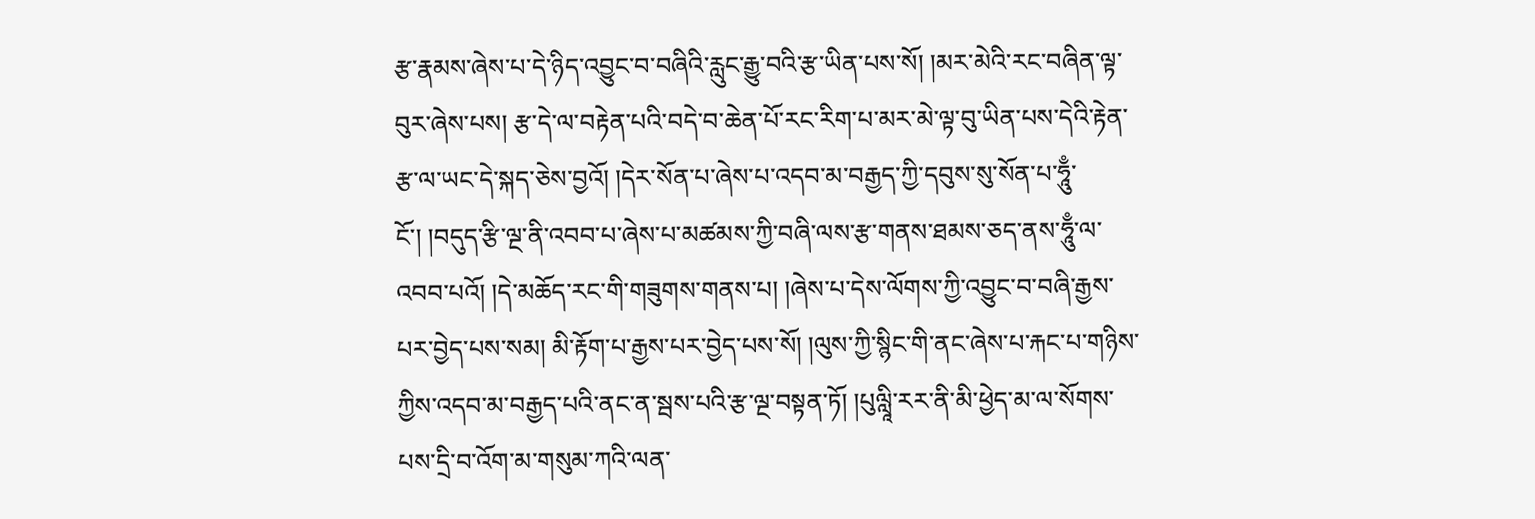རྩ་རྣམས་ཞེས་པ་དེ་ཉིད་འབྱུང་བ་བཞིའི་རླུང་རྒྱུ་བའི་རྩ་ཡིན་པས་སོ། །མར་མེའི་རང་བཞིན་ལྟ་བུར་ཞེས་པས། རྩ་དེ་ལ་བརྟེན་པའི་བདེ་བ་ཆེན་པོ་རང་རིག་པ་མར་མེ་ལྟ་བུ་ཡིན་པས་དེའི་རྟེན་རྩ་ལ་ཡང་དེ་སྐད་ཅེས་བྱའོ། །དེར་སོན་པ་ཞེས་པ་འདབ་མ་བརྒྱད་ཀྱི་དབུས་སུ་སོན་པ་ཧཱུྃ་ངོ་། །བདུད་རྩི་ལྔ་ནི་འབབ་པ་ཞེས་པ་མཚམས་ཀྱི་བཞི་ལས་རྩ་གནས་ཐམས་ཅད་ནས་ཧཱུྃ་ལ་འབབ་པའོ། །དེ་མཆོད་རང་གི་གཟུགས་གནས་པ། །ཞེས་པ་དེས་ལོགས་ཀྱི་འབྱུང་བ་བཞི་རྒྱས་པར་བྱེད་པས་སམ། མི་རྟོག་པ་རྒྱས་པར་བྱེད་པས་སོ། །ལུས་ཀྱི་སྙིང་གི་ནང་ཞེས་པ་རྐང་པ་གཉིས་ཀྱིས་འདབ་མ་བརྒྱད་པའི་ནང་ན་སྦས་པའི་རྩ་ལྔ་བསྟན་ཏོ། །པུལླཱི་རར་ནི་མི་ཕྱེད་མ་ལ་སོགས་པས་དྲི་བ་འོག་མ་གསུམ་ཀའི་ལན་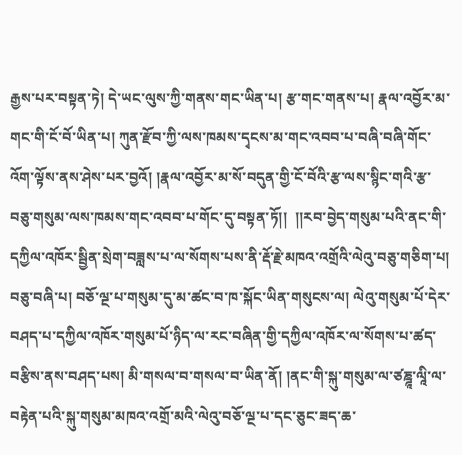རྒྱས་པར་བསྟན་ཏེ། དེ་ཡང་ལུས་ཀྱི་གནས་གང་ཡིན་པ། རྩ་གང་གནས་པ། རྣལ་འབྱོར་མ་གང་གི་ངོ་བོ་ཡིན་པ། ཀུན་རྫོབ་ཀྱི་ལས་ཁམས་དྭངས་མ་གང་འབབ་པ་བཞི་བཞི་གོང་འོག་ལྟོས་ནས་ཤེས་པར་བྱའོ། །རྣལ་འབྱོར་མ་སོ་བདུན་གྱི་ངོ་བོའི་རྩ་ལས་སྙིང་གའི་རྩ་བཅུ་གསུམ་ལས་ཁམས་གང་འབབ་པ་གོང་དུ་བསྟན་ཏོ།།  །།རབ་བྱེད་གསུམ་པའི་ནང་གི་དཀྱིལ་འཁོར་སྦྱིན་སྲེག་བཟླས་པ་ལ་སོགས་པས་ནི་རྡོ་རྗེ་མཁའ་འགྲོའི་ལེའུ་བཅུ་གཅིག་པ། བཅུ་བཞི་པ། བཅོ་ལྔ་པ་གསུམ་དུ་མ་ཚང་བ་ཁ་སྐོང་ཡིན་གསུངས་ལ། ལེའུ་གསུམ་པོ་དེར་བཤད་པ་དཀྱིལ་འཁོར་གསུམ་པོ་ཉིད་ལ་རང་བཞིན་གྱི་དཀྱིལ་འཁོར་ལ་སོགས་པ་ཚད་བརྩིས་ནས་བཤད་པས། མི་གསལ་བ་གསལ་བ་ཡིན་ནོ། །ནང་གི་སྐུ་གསུམ་ལ་ཙཎྜཱ་ལཱི་ལ་བརྟེན་པའི་སྐུ་གསུམ་མཁའ་འགྲོ་མའི་ལེའུ་བཅོ་ལྔ་པ་དང་ཅུང་ཟད་ཆ་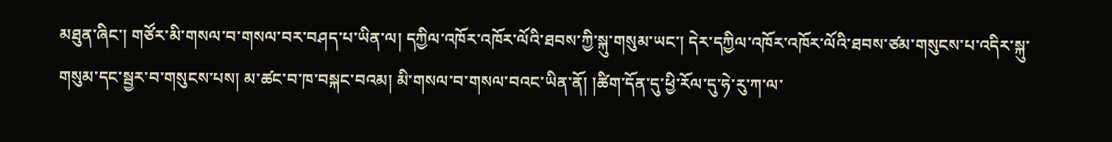མཐུན་ཞིང་། གཙོར་མི་གསལ་བ་གསལ་བར་བཤད་པ་ཡིན་ལ། དཀྱིལ་འཁོར་འཁོར་ལོའི་ཐབས་ཀྱི་སྐུ་གསུམ་ཡང་། དེར་དཀྱིལ་འཁོར་འཁོར་ལོའི་ཐབས་ཙམ་གསུངས་པ་འདིར་སྐུ་གསུམ་དང་སྦྱར་བ་གསུངས་པས། མ་ཚང་བ་ཁ་བསྐང་བའམ། མི་གསལ་བ་གསལ་བའང་ཡིན་ནོ། །ཚིག་དོན་དུ་ཕྱི་རོལ་དུ་ཧེ་རུ་ཀ་ལ་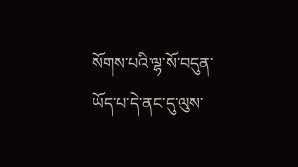སོགས་པའི་ལྷ་སོ་བདུན་ཡོད་པ་དེ་ནང་དུ་ལུས་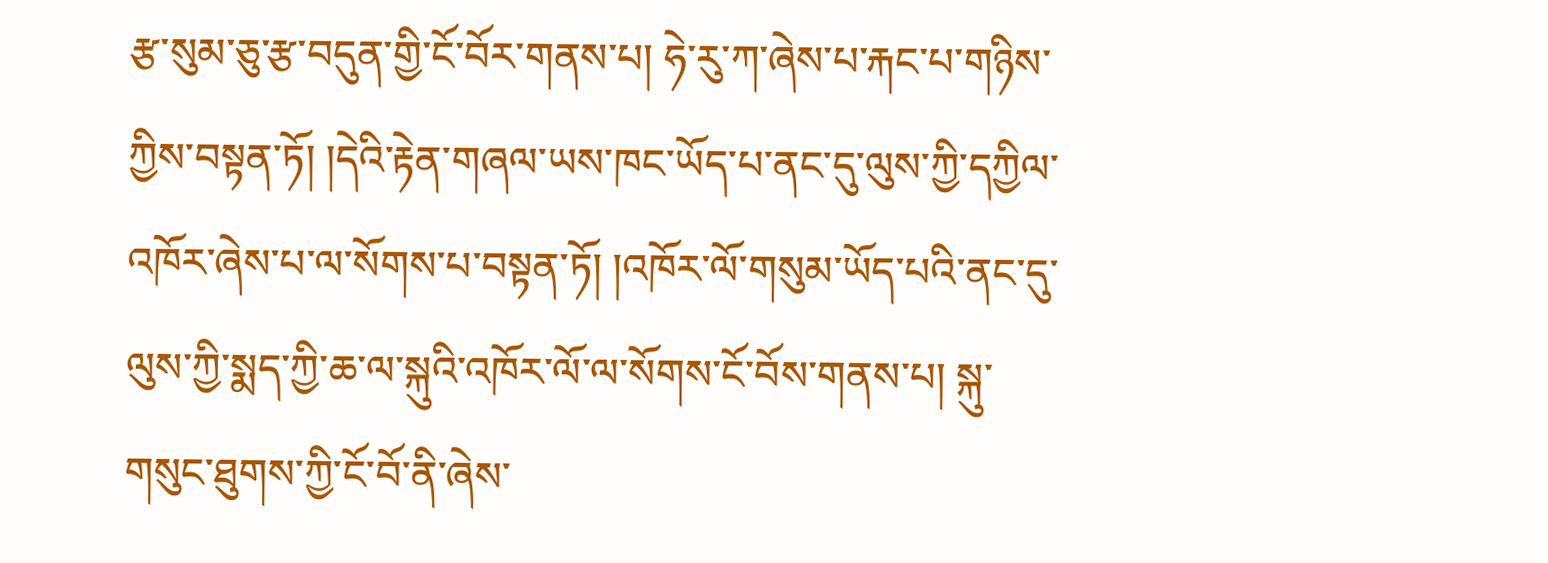རྩ་སུམ་ཅུ་རྩ་བདུན་གྱི་ངོ་བོར་གནས་པ། ཧེ་རུ་ཀ་ཞེས་པ་རྐང་པ་གཉིས་ཀྱིས་བསྟན་ཏོ། །དེའི་རྟེན་གཞལ་ཡས་ཁང་ཡོད་པ་ནང་དུ་ལུས་ཀྱི་དཀྱིལ་འཁོར་ཞེས་པ་ལ་སོགས་པ་བསྟན་ཏོ། །འཁོར་ལོ་གསུམ་ཡོད་པའི་ནང་དུ་ལུས་ཀྱི་སྨད་ཀྱི་ཆ་ལ་སྐུའི་འཁོར་ལོ་ལ་སོགས་ངོ་བོས་གནས་པ། སྐུ་གསུང་ཐུགས་ཀྱི་ངོ་བོ་ནི་ཞེས་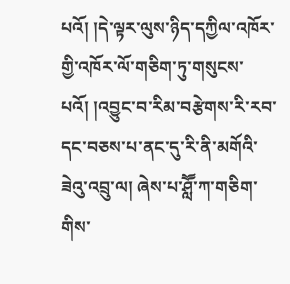པའོ། །དེ་ལྟར་ལུས་ཉིད་དཀྱིལ་འཁོར་གྱི་འཁོར་ལོ་གཅིག་ཏུ་གསུངས་པའོ། །འབྱུང་བ་རིམ་བརྩེགས་རི་རབ་དང་བཅས་པ་ནང་དུ་རི་ནི་མགོའི་ཟེའུ་འབྲུ་ལ། ཞེས་པ་ཤླཽ་ཀ་གཅིག་གིས་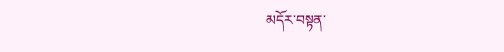མདོར་བསྟན་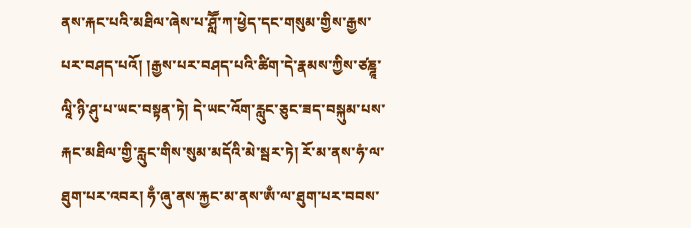ནས་རྐང་པའི་མཐིལ་ཞེས་པ་ཤླཽ་ཀ་ཕྱེད་དང་གསུམ་གྱིས་རྒྱས་པར་བཤད་པའོ། །རྒྱས་པར་བཤད་པའི་ཚིག་དེ་རྣམས་ཀྱིས་ཙཎྜཱ་ལཱི་ཉི་ཤུ་པ་ཡང་བསྟན་ཏེ། དེ་ཡང་འོག་རླུང་ཅུང་ཟད་བསྐུམ་པས་རྐང་མཐིལ་གྱི་རླུང་གིས་སུམ་མདོའི་མེ་སྦར་ཏེ། རོ་མ་ནས་ཧཾ་ལ་ཐུག་པར་འབར། ཧྃ་ཞུ་ནས་རྐྱང་མ་ནས་ཨྃ་ལ་ཐུག་པར་བབས་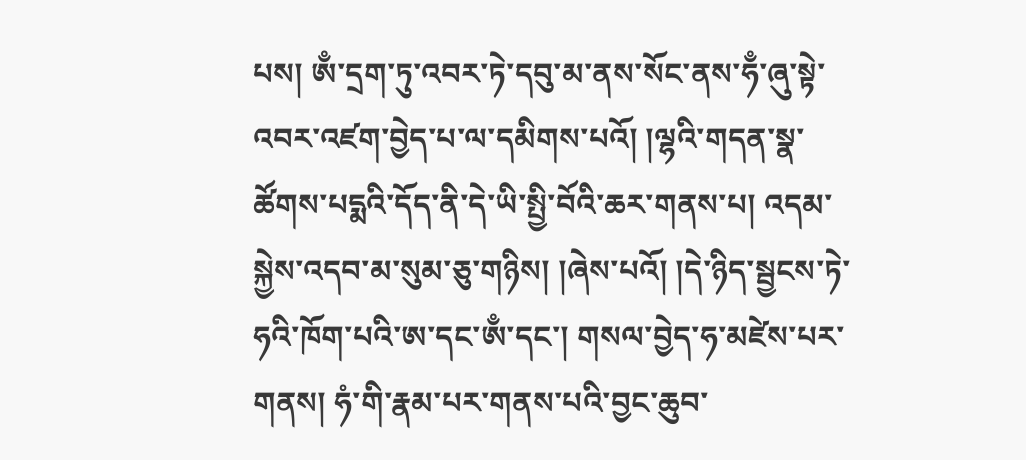པས། ཨྃ་དྲག་ཏུ་འབར་ཏེ་དབུ་མ་ནས་སོང་ནས་ཧྃ་ཞུ་སྟེ་འབར་འཛག་བྱེད་པ་ལ་དམིགས་པའོ། །ལྷའི་གདན་སྣ་ཚོགས་པདྨའི་དོད་ནི་དེ་ཡི་སྤྱི་བོའི་ཆར་གནས་པ། འདམ་སྐྱེས་འདབ་མ་སུམ་ཅུ་གཉིས། །ཞེས་པའོ། །དེ་ཉིད་སྦྱངས་ཏེ་ཧའི་ཁོག་པའི་ཨ་དང་ཨྃ་དང་། གསལ་བྱེད་ཧ་མཛེས་པར་གནས། ཧཾ་གི་རྣམ་པར་གནས་པའི་བྱང་ཆུབ་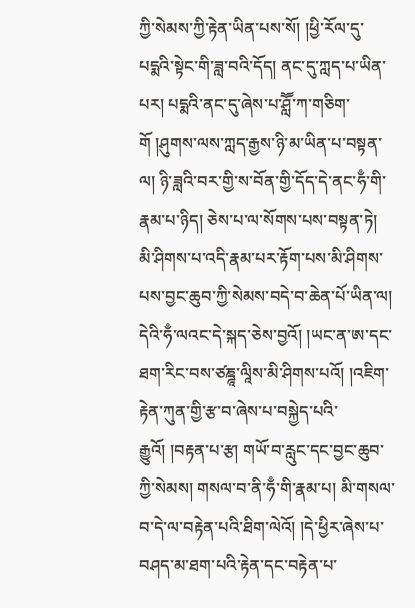ཀྱི་སེམས་ཀྱི་རྟེན་ཡིན་པས་སོ། །ཕྱི་རོལ་དུ་པདྨའི་སྟེང་གི་ཟླ་བའི་དོད། ནང་དུ་ཀླད་པ་ཡིན་པར། པདྨའི་ནང་དུ་ཞེས་པ་ཤླཽ་ཀ་གཅིག་གོ །ཤུགས་ལས་ཀླད་རྒྱས་ཉི་མ་ཡིན་པ་བསྟན་ལ། ཉི་ཟླའི་བར་གྱི་ས་བོན་གྱི་དོད་དེ་ནང་ཧྃ་གི་རྣམ་པ་ཉིད། ཅེས་པ་ལ་སོགས་པས་བསྟན་ཏེ། མི་ཤིགས་པ་འདི་རྣམ་པར་རྟོག་པས་མི་ཤིགས་པས་བྱང་ཆུབ་ཀྱི་སེམས་བདེ་བ་ཆེན་པོ་ཡིན་ལ། དེའི་ཧྃ་ལའང་དེ་སྐད་ཅེས་བྱའོ། །ཡང་ན་ཨ་དང་ཐག་རིང་བས་ཙཎྜཱ་ལཱིས་མི་ཤིགས་པའོ། །འཇིག་རྟེན་ཀུན་གྱི་རྩ་བ་ཞེས་པ་བསྐྱེད་པའི་རྒྱུའོ། །བརྟན་པ་རྩ། གཡོ་བ་རླུང་དང་བྱང་ཆུབ་ཀྱི་སེམས། གསལ་བ་ནི་ཧྃ་གི་རྣམ་པ། མི་གསལ་བ་དེ་ལ་བརྟེན་པའི་ཐིག་ལེའོ། །དེ་ཕྱིར་ཞེས་པ་བཤད་མ་ཐག་པའི་རྟེན་དང་བརྟེན་པ་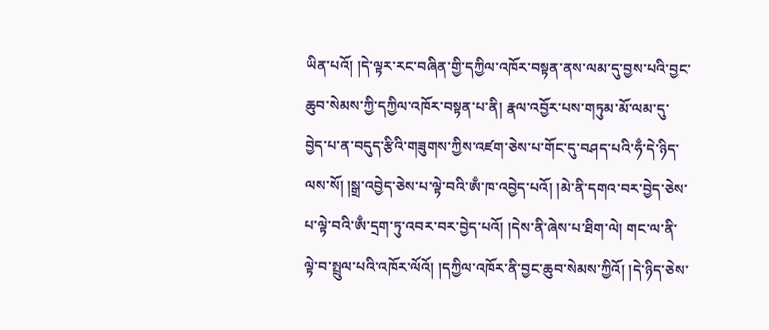ཡིན་པའོ། །དེ་ལྟར་རང་བཞིན་གྱི་དཀྱིལ་འཁོར་བསྟན་ནས་ལམ་དུ་བྱས་པའི་བྱང་ཆུབ་སེམས་ཀྱི་དཀྱིལ་འཁོར་བསྟན་པ་ནི། རྣལ་འབྱོར་པས་གཏུམ་མོ་ལམ་དུ་བྱེད་པ་ན་བདུད་རྩིའི་གཟུགས་ཀྱིས་འཛག་ཅེས་པ་གོང་དུ་བཤད་པའི་ཧྃ་དེ་ཉིད་ལས་སོ། །སྒྲ་འབྱེད་ཅེས་པ་ལྟེ་བའི་ཨྃ་ཁ་འབྱེད་པའོ། །མེ་ནི་དགའ་བར་བྱེད་ཅེས་པ་ལྟེ་བའི་ཨྃ་དྲག་ཏུ་འབར་བར་བྱེད་པའོ། །དེས་ནི་ཞེས་པ་ཐིག་ལེ། གང་ལ་ནི་ལྟེ་བ་སྤྲུལ་པའི་འཁོར་ལོའོ། །དཀྱིལ་འཁོར་ནི་བྱང་ཆུབ་སེམས་ཀྱིའོ། །དེ་ཉིད་ཅེས་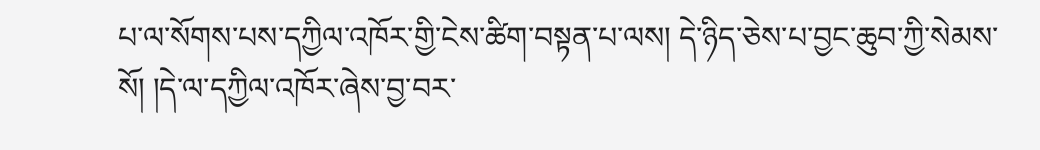པ་ལ་སོགས་པས་དཀྱིལ་འཁོར་གྱི་ངེས་ཚིག་བསྟན་པ་ལས། དེ་ཉིད་ཅེས་པ་བྱང་ཆུབ་ཀྱི་སེམས་སོ། །དེ་ལ་དཀྱིལ་འཁོར་ཞེས་བྱ་བར་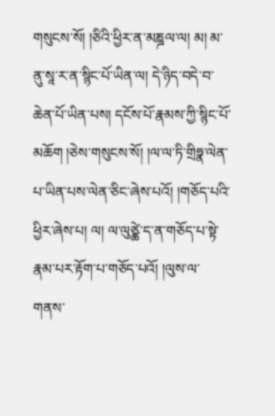གསུངས་སོ། །ཅིའི་ཕྱིར་ན་མཎྜལ་ལ། མ། མ་ནུ་སཱ་ར་ན་སྙིང་པོ་ཡིན་ལ། དེ་ཉིད་བདེ་བ་ཆེན་པོ་ཡིན་པས། དངོས་པོ་རྣམས་ཀྱི་སྙིང་པོ་མཆོག །ཅེས་གསུངས་སོ། །ལ་ལ་ཏི་གྲིཧྣ་ལེན་པ་ཡིན་པས་ལེན་ཅིང་ཞེས་པའོ། །གཅོད་པའི་ཕྱིར་ཞེས་པ། ལ། ལ་ལུཙྪེ་ད་ན་གཅོད་པ་སྟེ་རྣམ་པར་རྟོག་པ་གཅོད་པའོ། །ལུས་ལ་གནས་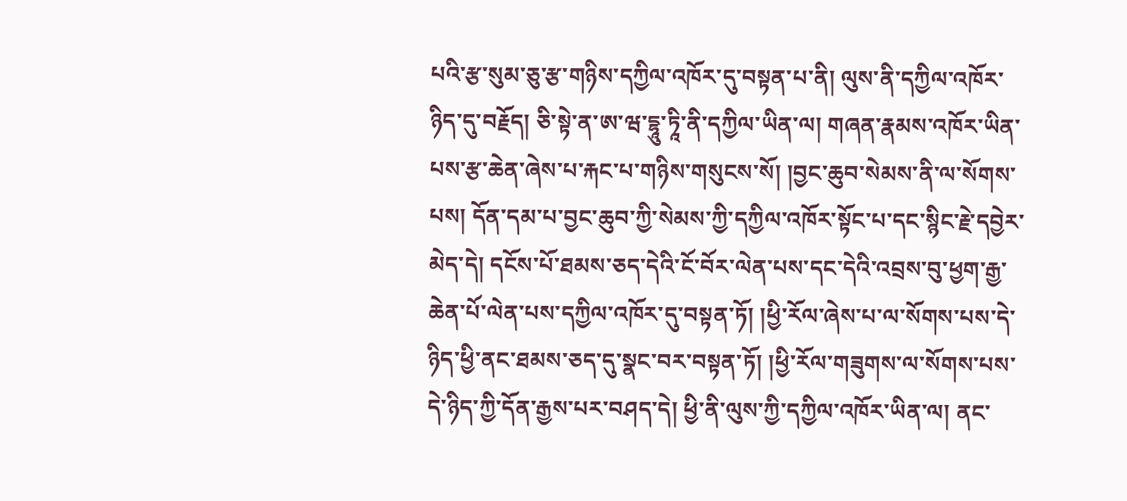པའི་རྩ་སུམ་ཅུ་རྩ་གཉིས་དཀྱིལ་འཁོར་དུ་བསྟན་པ་ནི། ལུས་ནི་དཀྱིལ་འཁོར་ཉིད་དུ་བརྗོད། ཅི་སྟེ་ན་ཨ་ཝ་དྷཱུ་ཏཱི་ནི་དཀྱིལ་ཡིན་ལ། གཞན་རྣམས་འཁོར་ཡིན་པས་རྩ་ཆེན་ཞེས་པ་རྐང་པ་གཉིས་གསུངས་སོ། །བྱང་ཆུབ་སེམས་ནི་ལ་སོགས་པས། དོན་དམ་པ་བྱང་ཆུབ་ཀྱི་སེམས་ཀྱི་དཀྱིལ་འཁོར་སྟོང་པ་དང་སྙིང་རྗེ་དབྱེར་མེད་དེ། དངོས་པོ་ཐམས་ཅད་དེའི་ངོ་བོར་ལེན་པས་དང་དེའི་འབྲས་བུ་ཕྱག་རྒྱ་ཆེན་པོ་ལེན་པས་དཀྱིལ་འཁོར་དུ་བསྟན་ཏོ། །ཕྱི་རོལ་ཞེས་པ་ལ་སོགས་པས་དེ་ཉིད་ཕྱི་ནང་ཐམས་ཅད་དུ་སྣང་བར་བསྟན་ཏོ། །ཕྱི་རོལ་གཟུགས་ལ་སོགས་པས་དེ་ཉིད་ཀྱི་དོན་རྒྱས་པར་བཤད་དེ། ཕྱི་ནི་ལུས་ཀྱི་དཀྱིལ་འཁོར་ཡིན་ལ། ནང་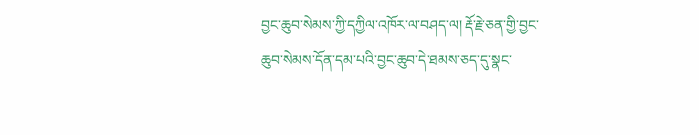བྱང་ཆུབ་སེམས་ཀྱི་དཀྱིལ་འཁོར་ལ་བཤད་ལ། རྡོ་རྗེ་ཅན་གྱི་བྱང་ཆུབ་སེམས་དོན་དམ་པའི་བྱང་ཆུབ་དེ་ཐམས་ཅད་དུ་སྣང་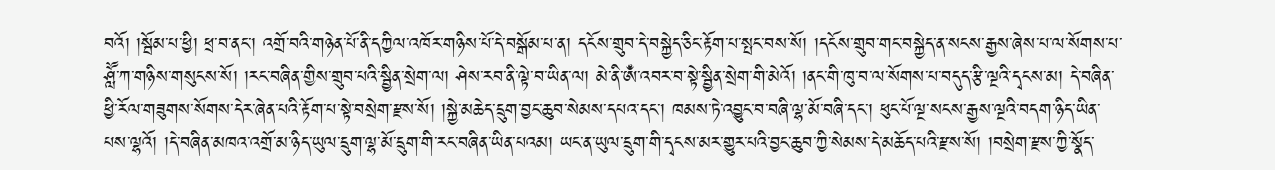བའོ། །སྦོམ་པ་ཕྱི། ཕྲ་བ་ནང་། འགྲོ་བའི་གཉེན་པོ་ནི་དཀྱིལ་འཁོར་གཉིས་པོ་དེ་བསྒོམ་པ་ན། དངོས་གྲུབ་དེ་བསྐྱེད་ཅིང་རྟོག་པ་སྤང་བས་སོ། །དངོས་གྲུབ་གང་བསྐྱེད་ན་སངས་རྒྱས་ཞེས་པ་ལ་སོགས་པ་ཤླཽ་ཀ་གཉིས་གསུངས་སོ། །རང་བཞིན་གྱིས་གྲུབ་པའི་སྦྱིན་སྲེག་ལ། ཤེས་རབ་ནི་ལྟེ་བ་ཡིན་ལ། མེ་ནི་ཨྃ་འབར་བ་སྟེ་སྦྱིན་སྲེག་གི་མེའོ། །ནང་གི་ཁུ་བ་ལ་སོགས་པ་བདུད་རྩི་ལྔའི་དྭངས་མ། དེ་བཞིན་ཕྱི་རོལ་གཟུགས་སོགས་དེར་ཞེན་པའི་རྟོག་པ་སྟེ་བསྲེག་རྫས་སོ། །སྐྱེ་མཆེད་དྲུག་བྱང་ཆུབ་སེམས་དཔའ་དང་། ཁམས་ཏེ་འབྱུང་བ་བཞི་ལྷ་མོ་བཞི་དང་། ཕུང་པོ་ལྔ་སངས་རྒྱས་ལྔའི་བདག་ཉིད་ཡིན་པས་ལྷའོ། །དེ་བཞིན་མཁའ་འགྲོ་མ་ཉིད་ཡུལ་དྲུག་ལྷ་མོ་དྲུག་གི་རང་བཞིན་ཡིན་པའམ། ཡང་ན་ཡུལ་དྲུག་གི་དྭངས་མར་གྱུར་པའི་བྱང་ཆུབ་ཀྱི་སེམས་དེ་མཆོད་པའི་རྫས་སོ། །བསྲེག་རྫས་ཀྱི་སྣོད་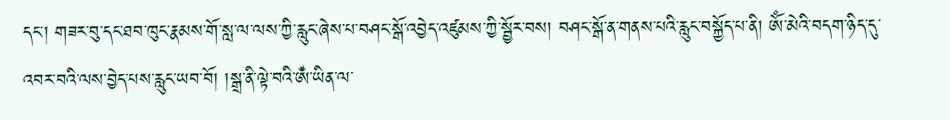དང་། གཟར་བུ་དང་ཐབ་ཁུང་རྣམས་གོ་སླ་ལ་ལས་ཀྱི་རླུང་ཞེས་པ་བཤང་སྒོ་འབྱེད་འཛུམས་ཀྱི་སྦྱོར་བས། བཤང་སྒོ་ན་གནས་པའི་རླུང་བསྐྱོད་པ་ནི། ཨོཾ་མེའི་བདག་ཉིད་དུ་འབར་བའི་ལས་བྱེད་པས་རླུང་ཡབ་བོ། །སྒྲ་ནི་ལྟེ་བའི་ཨྃ་ཡིན་ལ་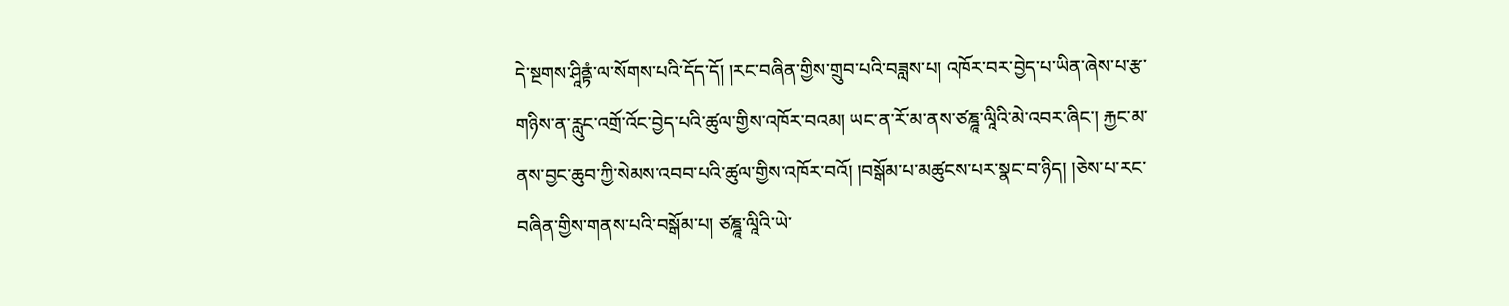དེ་སྔགས་ཤཱིནྟཾ་ལ་སོགས་པའི་དོད་དོ། །རང་བཞིན་གྱིས་གྲུབ་པའི་བཟླས་པ། འཁོར་བར་བྱེད་པ་ཡིན་ཞེས་པ་རྩ་གཉིས་ན་རླུང་འགྲོ་འོང་བྱེད་པའི་ཚུལ་གྱིས་འཁོར་བའམ། ཡང་ན་རོ་མ་ནས་ཙཎྜཱ་ལཱིའི་མེ་འབར་ཞིང་། རྐྱང་མ་ནས་བྱང་ཆུབ་ཀྱི་སེམས་འབབ་པའི་ཚུལ་གྱིས་འཁོར་བའོ། །བསྒོམ་པ་མཚུངས་པར་སྣང་བ་ཉིད། །ཅེས་པ་རང་བཞིན་གྱིས་གནས་པའི་བསྒོམ་པ། ཙཎྜཱ་ལཱིའི་ཡེ་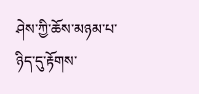ཤེས་ཀྱི་ཆོས་མཉམ་པ་ཉིད་དུ་རྟོགས་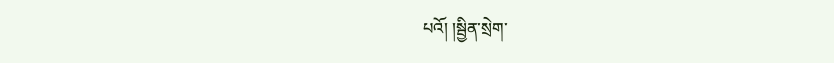པའོ། །སྦྱིན་སྲེག་